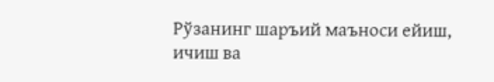Рўзанинг шаръий маъноси ейиш, ичиш ва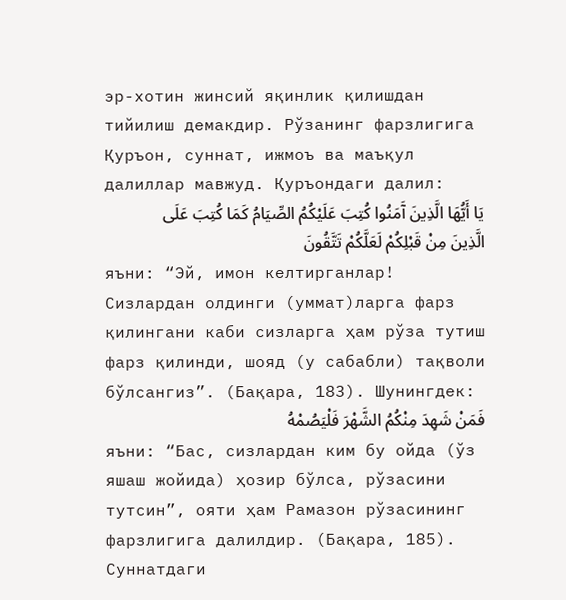эр-хотин жинсий яқинлик қилишдан тийилиш демакдир. Рўзанинг фарзлигига Қуръон, суннат, ижмоъ ва маъқул далиллар мавжуд. Қуръондаги далил:
يَا أَيُّهَا الَّذِينَ آَمَنُوا كُتِبَ عَلَيْكُمُ الصِّيَامُ كَمَا كُتِبَ عَلَى الَّذِينَ مِنْ قَبْلِكُمْ لَعَلَّكُمْ تَتَّقُونَ
яъни: “Эй, имон келтирганлар! Сизлардан олдинги (уммат)ларга фарз қилингани каби сизларга ҳам рўза тутиш фарз қилинди, шояд (у сабабли) тақволи бўлсангиз”. (Бақара, 183). Шунингдек:
فَمَنْ شَهِدَ مِنْكُمُ الشَّهْرَ فَلْيَصُمْهُ
яъни: “Бас, сизлардан ким бу ойда (ўз яшаш жойида) ҳозир бўлса, рўзасини тутсин”, ояти ҳам Рамазон рўзасининг фарзлигига далилдир. (Бақара, 185).
Суннатдаги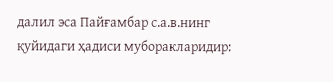далил эса Пайғамбар с.а.в.нинг қуйидаги ҳадиси муборакларидир: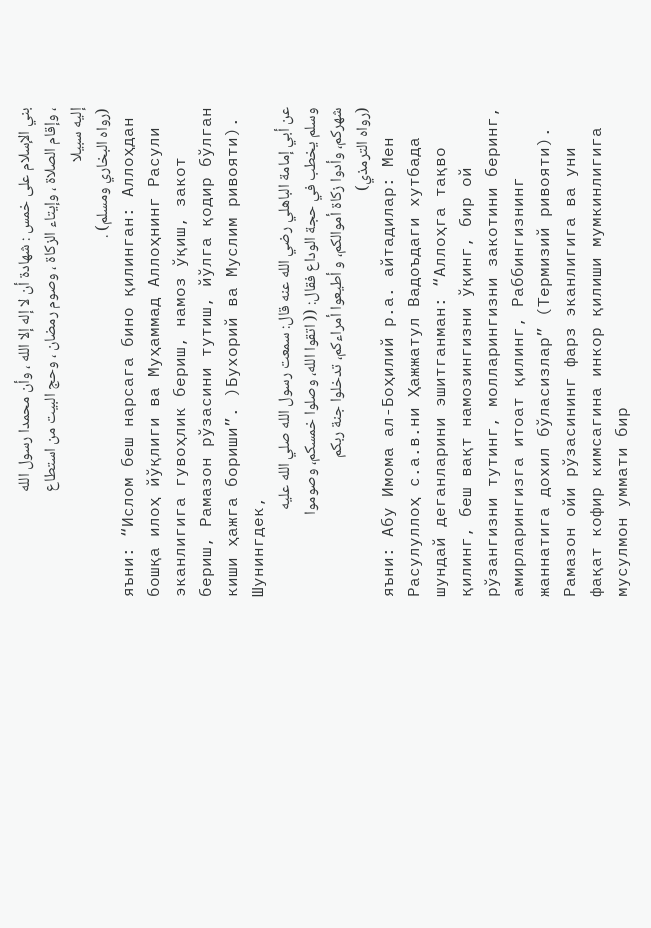بني الإسلام على خمس : شهادة أن لا إله إلا الله ، وأن محمدا رسول الله ، وإقام الصلاة ، وإيتاء الزكاة ، وصوم رمضان ، وحج البيت من استطاع إليه سبيلا
(رواه البخاري ومسلم) .
яъни: “Ислом беш нарсага бино қилинган: Аллоҳдан бошқа илоҳ йўқлиги ва Муҳаммад Аллоҳнинг Расули эканлигига гувоҳлик бериш, намоз ўқиш, закот бериш, Рамазон рўзасини тутиш, йўлга қодир бўлган киши ҳажга бориши”. )Бухорий ва Муслим ривояти). Шунингдек,
عن أبي إمامة الباهلي رضي الله عنه قال: سمعت رسول الله صلي الله عليه وسلم يخطب في حجة الوداع فقال: (( اتقوا الله، وصلوا خمسكم، وصوموا شهركم، وأدوا زكاة أموالكم، و أطيعوا أمراءكم، تدخلوا جنة ربكم
(رواه الترمذي)
яъни: Абу Имома ал-Боҳилий р.а. айтадилар: Мен Расулуллоҳ с.а.в.ни Ҳажжатул Вадоъдаги хутбада шундай деганларини эшитганман: “Аллоҳга тақво қилинг, беш вақт намозингизни ўқинг, бир ой рўзангизни тутинг, молларингизни закотини беринг, амирларингизга итоат қилинг, Раббингизнинг жаннатига дохил бўласизлар” (Термизий ривояти).
Рамазон ойи рўзасининг фарз эканлигига ва уни фақат кофир кимсагина инкор қилиши мумкинлигига мусулмон уммати бир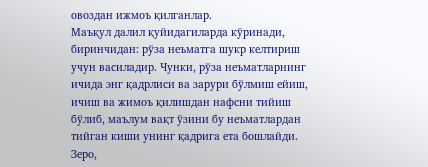овоздан ижмоъ қилганлар.
Маъқул далил қуйидагиларда кўринади, биринчидан: рўза неъматга шукр келтириш учун василадир. Чунки, рўза неъматларнинг ичида энг қадрлиси ва зарури бўлмиш ейиш, ичиш ва жимоъ қилишдан нафсни тийиш бўлиб, маълум вақт ўзини бу неъматлардан тийган киши унинг қадрига ета бошлайди. Зеро,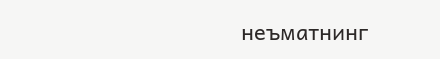неъматнинг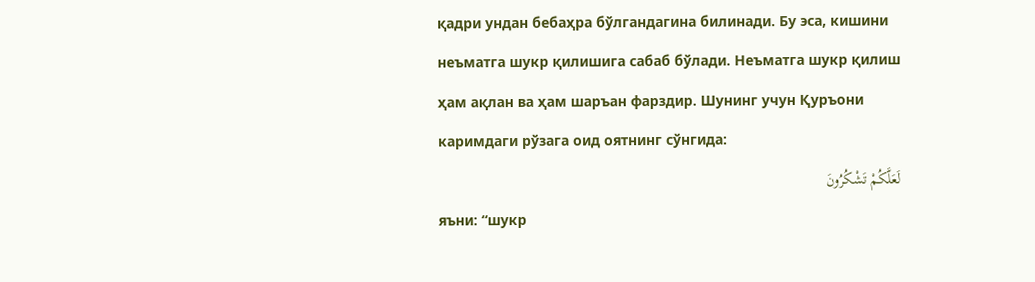қадри ундан бебаҳра бўлгандагина билинади. Бу эса, кишини неъматга шукр қилишига сабаб бўлади. Неъматга шукр қилиш ҳам ақлан ва ҳам шаръан фарздир. Шунинг учун Қуръони каримдаги рўзага оид оятнинг сўнгида:
لَعَلَّكُمْ تَشْكُرُونَ
яъни: “шукр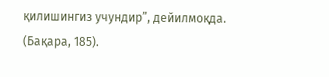қилишингиз учундир”, дейилмоқда. (Бақара, 185).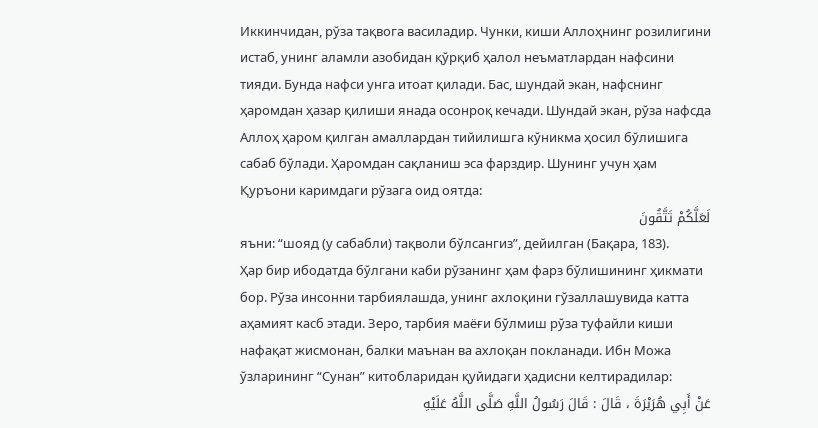Иккинчидан, рўза тақвога василадир. Чунки, киши Аллоҳнинг розилигини истаб, унинг аламли азобидан қўрқиб ҳалол неъматлардан нафсини тияди. Бунда нафси унга итоат қилади. Бас, шундай экан, нафснинг ҳаромдан ҳазар қилиши янада осонроқ кечади. Шундай экан, рўза нафсда Аллоҳ ҳаром қилган амаллардан тийилишга кўникма ҳосил бўлишига сабаб бўлади. Ҳаромдан сақланиш эса фарздир. Шунинг учун ҳам Қуръони каримдаги рўзага оид оятда:
لَعَلَّكُمْ تَتَّقُونَ
яъни: “шояд (у сабабли) тақволи бўлсангиз”, дейилган (Бақара, 183).
Ҳар бир ибодатда бўлгани каби рўзанинг ҳам фарз бўлишининг ҳикмати бор. Рўза инсонни тарбиялашда, унинг ахлоқини гўзаллашувида катта аҳамият касб этади. Зеро, тарбия маёғи бўлмиш рўза туфайли киши нафақат жисмонан, балки маънан ва ахлоқан покланади. Ибн Можа ўзларининг “Сунан” китобларидан қуйидаги ҳадисни келтирадилар:
عَنْ أَبِي هُرَيْرَةَ ، قَالَ : قَالَ رَسُولُ اللَّهِ صَلَّى اللَّهُ عَلَيْهِ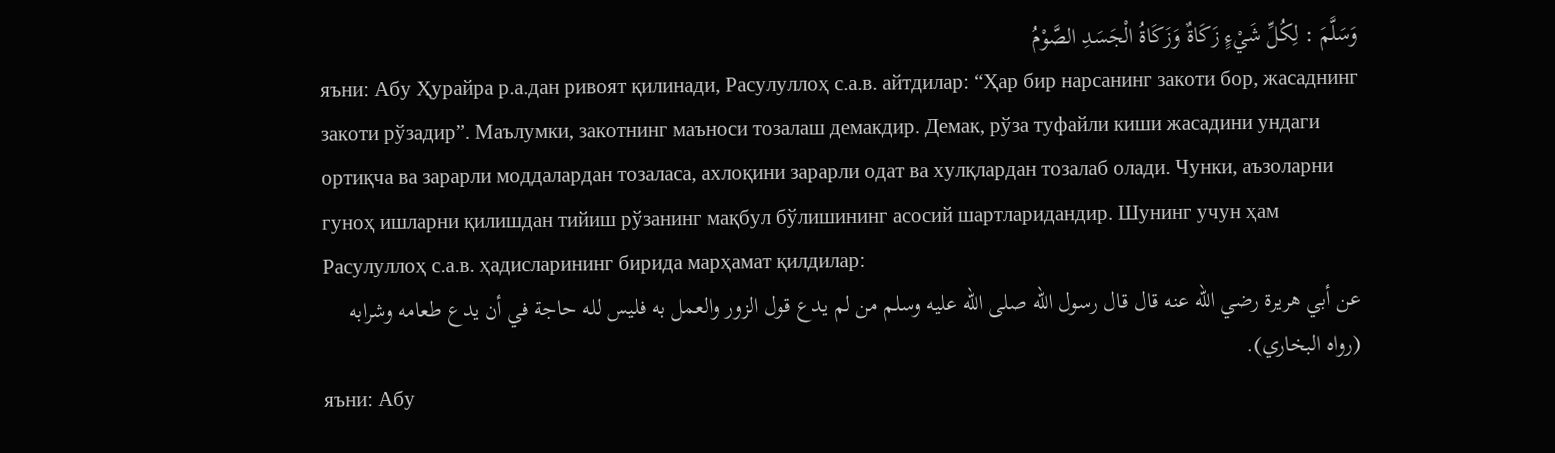وَسَلَّمَ : لِكُلِّ شَيْءٍ زَكَاةٌ وَزَكَاةُ الْجَسَدِ الصَّوْمُ
яъни: Абу Ҳурайра р.а.дан ривоят қилинади, Расулуллоҳ с.а.в. айтдилар: “Ҳар бир нарсанинг закоти бор, жасаднинг закоти рўзадир”. Маълумки, закотнинг маъноси тозалаш демакдир. Демак, рўза туфайли киши жасадини ундаги ортиқча ва зарарли моддалардан тозаласа, ахлоқини зарарли одат ва хулқлардан тозалаб олади. Чунки, аъзоларни гуноҳ ишларни қилишдан тийиш рўзанинг мақбул бўлишининг асосий шартларидандир. Шунинг учун ҳам Расулуллоҳ с.а.в. ҳадисларининг бирида марҳамат қилдилар:
عن أبي هريرة رضي الله عنه قال قال رسول الله صلى الله عليه وسلم من لم يدع قول الزور والعمل به فليس لله حاجة في أن يدع طعامه وشرابه
(رواه البخاري).
яъни: Абу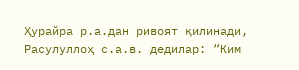Ҳурайра р.а.дан ривоят қилинади, Расулуллоҳ с.а.в. дедилар: “Ким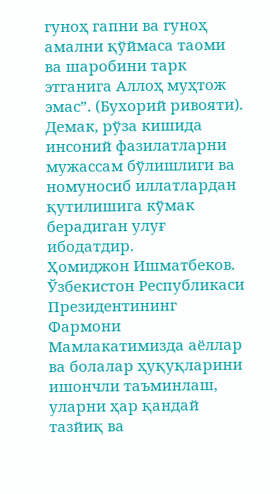гуноҳ гапни ва гуноҳ амални қўймаса таоми ва шаробини тарк этганига Аллоҳ муҳтож эмас”. (Бухорий ривояти).
Демак, рўза кишида инсоний фазилатларни мужассам бўлишлиги ва номуносиб иллатлардан қутилишига кўмак берадиган улуғ ибодатдир.
Ҳомиджон Ишматбеков.
Ўзбекистон Республикаси Президентининг Фармони
Мамлакатимизда аёллар ва болалар ҳуқуқларини ишончли таъминлаш, уларни ҳар қандай тазйиқ ва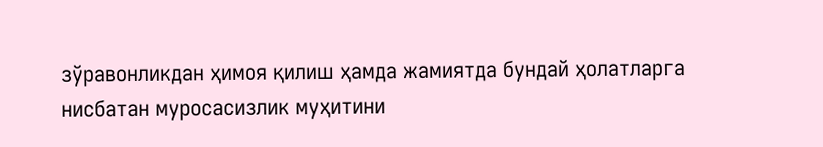зўравонликдан ҳимоя қилиш ҳамда жамиятда бундай ҳолатларга нисбатан муросасизлик муҳитини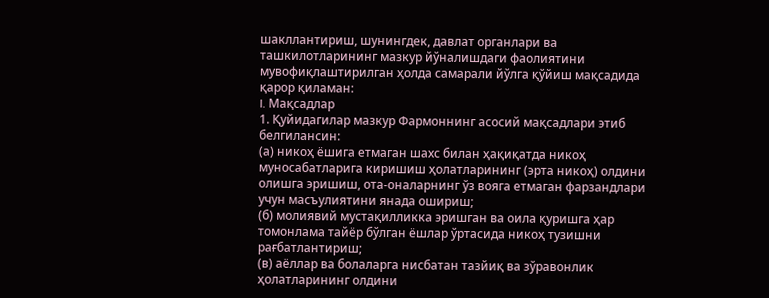шакллантириш, шунингдек, давлат органлари ва ташкилотларининг мазкур йўналишдаги фаолиятини мувофиқлаштирилган ҳолда самарали йўлга қўйиш мақсадида қарор қиламан:
I. Мақсадлар
1. Қуйидагилар мазкур Фармоннинг асосий мақсадлари этиб белгилансин:
(а) никоҳ ёшига етмаган шахс билан ҳақиқатда никоҳ муносабатларига киришиш ҳолатларининг (эрта никоҳ) олдини олишга эришиш, ота-оналарнинг ўз вояга етмаган фарзандлари учун масъулиятини янада ошириш;
(б) молиявий мустақилликка эришган ва оила қуришга ҳар томонлама тайёр бўлган ёшлар ўртасида никоҳ тузишни рағбатлантириш;
(в) аёллар ва болаларга нисбатан тазйиқ ва зўравонлик ҳолатларининг олдини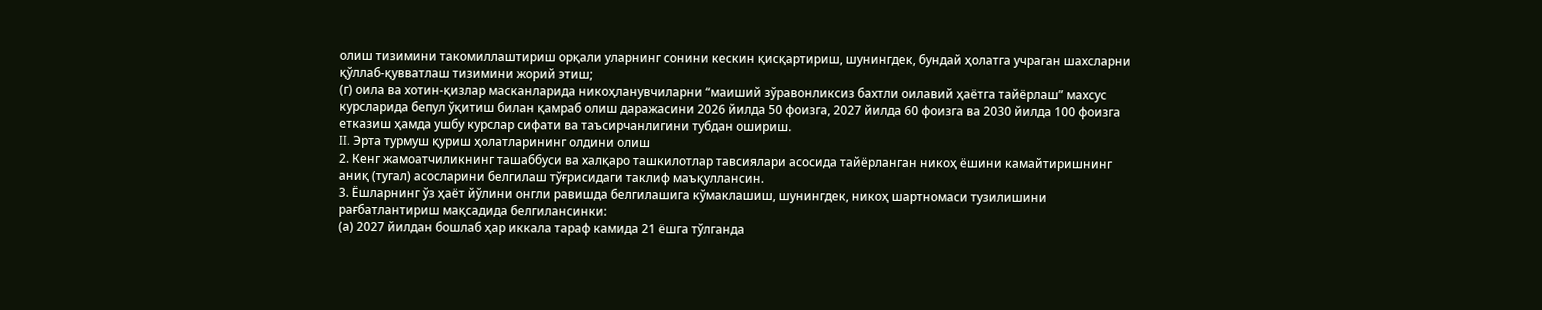олиш тизимини такомиллаштириш орқали уларнинг сонини кескин қисқартириш, шунингдек, бундай ҳолатга учраган шахсларни қўллаб-қувватлаш тизимини жорий этиш;
(г) оила ва хотин-қизлар масканларида никоҳланувчиларни “маиший зўравонликсиз бахтли оилавий ҳаётга тайёрлаш” махсус курсларида бепул ўқитиш билан қамраб олиш даражасини 2026 йилда 50 фоизга, 2027 йилда 60 фоизга ва 2030 йилда 100 фоизга етказиш ҳамда ушбу курслар сифати ва таъсирчанлигини тубдан ошириш.
II. Эрта турмуш қуриш ҳолатларининг олдини олиш
2. Кенг жамоатчиликнинг ташаббуси ва халқаро ташкилотлар тавсиялари асосида тайёрланган никоҳ ёшини камайтиришнинг аниқ (тугал) асосларини белгилаш тўғрисидаги таклиф маъқуллансин.
3. Ёшларнинг ўз ҳаёт йўлини онгли равишда белгилашига кўмаклашиш, шунингдек, никоҳ шартномаси тузилишини рағбатлантириш мақсадида белгилансинки:
(а) 2027 йилдан бошлаб ҳар иккала тараф камида 21 ёшга тўлганда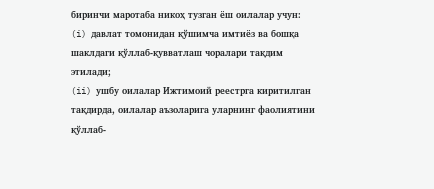биринчи маротаба никоҳ тузган ёш оилалар учун:
(i) давлат томонидан қўшимча имтиёз ва бошқа шаклдаги қўллаб-қувватлаш чоралари тақдим этилади;
(ii) ушбу оилалар Ижтимоий реестрга киритилган тақдирда, оилалар аъзоларига уларнинг фаолиятини қўллаб-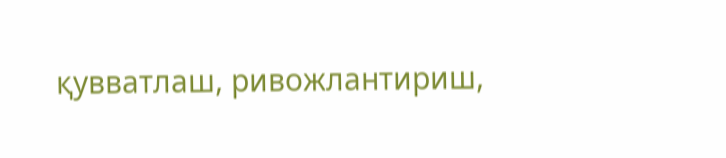қувватлаш, ривожлантириш,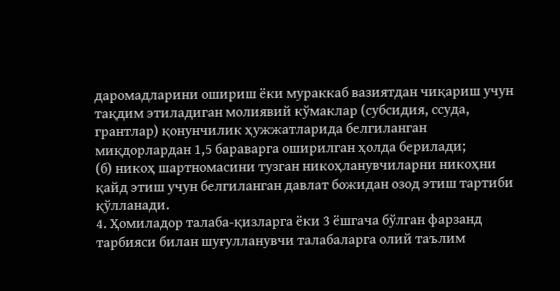даромадларини ошириш ёки мураккаб вазиятдан чиқариш учун тақдим этиладиган молиявий кўмаклар (субсидия, ссуда, грантлар) қонунчилик ҳужжатларида белгиланган миқдорлардан 1,5 бараварга оширилган ҳолда берилади;
(б) никоҳ шартномасини тузган никоҳланувчиларни никоҳни қайд этиш учун белгиланган давлат божидан озод этиш тартиби қўлланади.
4. Ҳомиладор талаба-қизларга ёки 3 ёшгача бўлган фарзанд тарбияси билан шуғулланувчи талабаларга олий таълим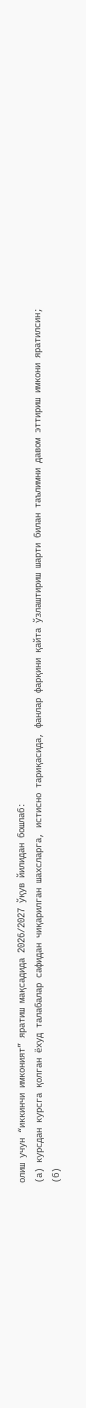олиш учун “иккинчи имконият” яратиш мақсадида 2026/2027 ўқув йилидан бошлаб:
(а) курсдан курсга қолган ёхуд талабалар сафидан чиқарилган шахсларга, истисно тариқасида, фанлар фарқини қайта ўзлаштириш шарти билан таълимни давом эттириш имкони яратилсин;
(б)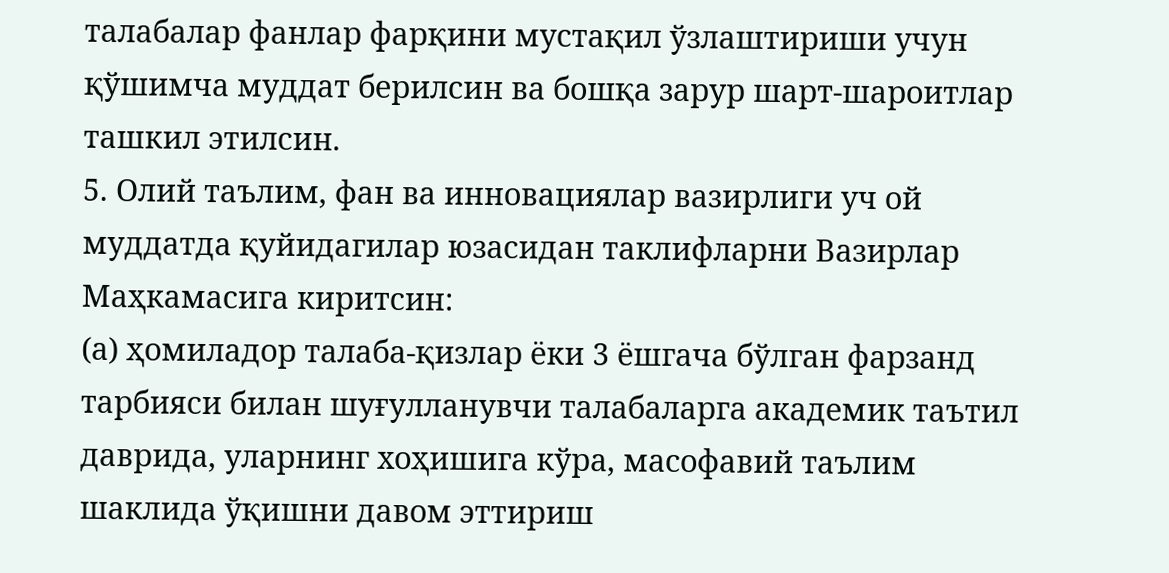талабалар фанлар фарқини мустақил ўзлаштириши учун қўшимча муддат берилсин ва бошқа зарур шарт-шароитлар ташкил этилсин.
5. Олий таълим, фан ва инновациялар вазирлиги уч ой муддатда қуйидагилар юзасидан таклифларни Вазирлар Маҳкамасига киритсин:
(а) ҳомиладор талаба-қизлар ёки 3 ёшгача бўлган фарзанд тарбияси билан шуғулланувчи талабаларга академик таътил даврида, уларнинг хоҳишига кўра, масофавий таълим шаклида ўқишни давом эттириш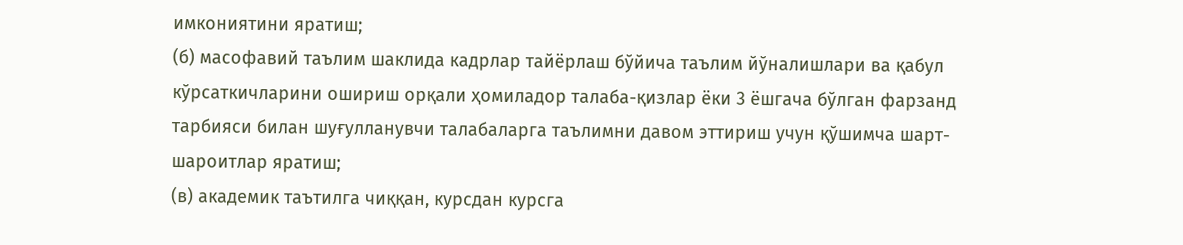имкониятини яратиш;
(б) масофавий таълим шаклида кадрлар тайёрлаш бўйича таълим йўналишлари ва қабул кўрсаткичларини ошириш орқали ҳомиладор талаба-қизлар ёки 3 ёшгача бўлган фарзанд тарбияси билан шуғулланувчи талабаларга таълимни давом эттириш учун қўшимча шарт-шароитлар яратиш;
(в) академик таътилга чиққан, курсдан курсга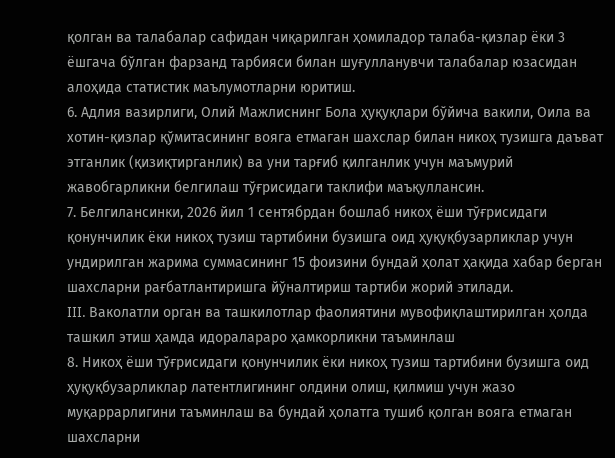қолган ва талабалар сафидан чиқарилган ҳомиладор талаба-қизлар ёки 3 ёшгача бўлган фарзанд тарбияси билан шуғулланувчи талабалар юзасидан алоҳида статистик маълумотларни юритиш.
6. Адлия вазирлиги, Олий Мажлиснинг Бола ҳуқуқлари бўйича вакили, Оила ва хотин-қизлар қўмитасининг вояга етмаган шахслар билан никоҳ тузишга даъват этганлик (қизиқтирганлик) ва уни тарғиб қилганлик учун маъмурий жавобгарликни белгилаш тўғрисидаги таклифи маъқуллансин.
7. Белгилансинки, 2026 йил 1 сентябрдан бошлаб никоҳ ёши тўғрисидаги қонунчилик ёки никоҳ тузиш тартибини бузишга оид ҳуқуқбузарликлар учун ундирилган жарима суммасининг 15 фоизини бундай ҳолат ҳақида хабар берган шахсларни рағбатлантиришга йўналтириш тартиби жорий этилади.
III. Ваколатли орган ва ташкилотлар фаолиятини мувофиқлаштирилган ҳолда ташкил этиш ҳамда идоралараро ҳамкорликни таъминлаш
8. Никоҳ ёши тўғрисидаги қонунчилик ёки никоҳ тузиш тартибини бузишга оид ҳуқуқбузарликлар латентлигининг олдини олиш, қилмиш учун жазо муқаррарлигини таъминлаш ва бундай ҳолатга тушиб қолган вояга етмаган шахсларни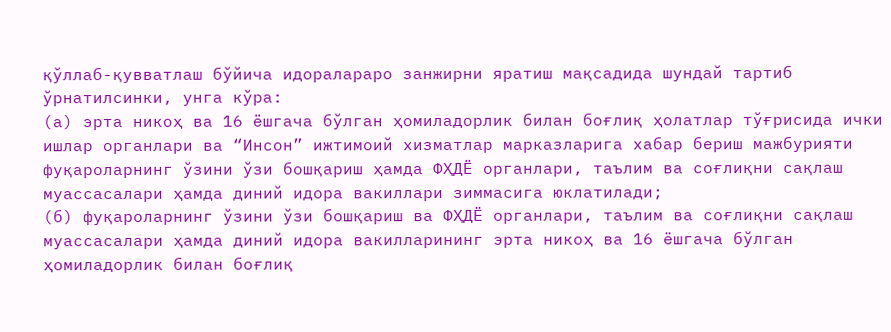қўллаб-қувватлаш бўйича идоралараро занжирни яратиш мақсадида шундай тартиб ўрнатилсинки, унга кўра:
(а) эрта никоҳ ва 16 ёшгача бўлган ҳомиладорлик билан боғлиқ ҳолатлар тўғрисида ички ишлар органлари ва “Инсон” ижтимоий хизматлар марказларига хабар бериш мажбурияти фуқароларнинг ўзини ўзи бошқариш ҳамда ФҲДЁ органлари, таълим ва соғлиқни сақлаш муассасалари ҳамда диний идора вакиллари зиммасига юклатилади;
(б) фуқароларнинг ўзини ўзи бошқариш ва ФҲДЁ органлари, таълим ва соғлиқни сақлаш муассасалари ҳамда диний идора вакилларининг эрта никоҳ ва 16 ёшгача бўлган ҳомиладорлик билан боғлиқ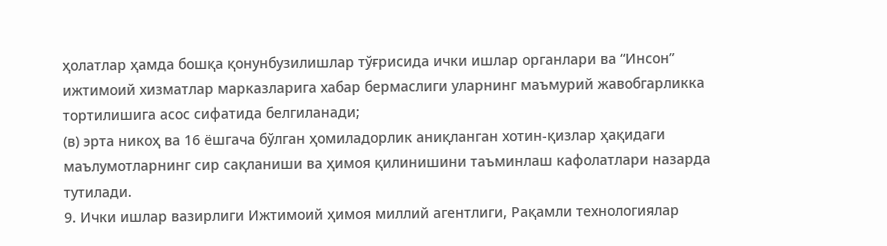ҳолатлар ҳамда бошқа қонунбузилишлар тўғрисида ички ишлар органлари ва “Инсон” ижтимоий хизматлар марказларига хабар бермаслиги уларнинг маъмурий жавобгарликка тортилишига асос сифатида белгиланади;
(в) эрта никоҳ ва 16 ёшгача бўлган ҳомиладорлик аниқланган хотин-қизлар ҳақидаги маълумотларнинг сир сақланиши ва ҳимоя қилинишини таъминлаш кафолатлари назарда тутилади.
9. Ички ишлар вазирлиги Ижтимоий ҳимоя миллий агентлиги, Рақамли технологиялар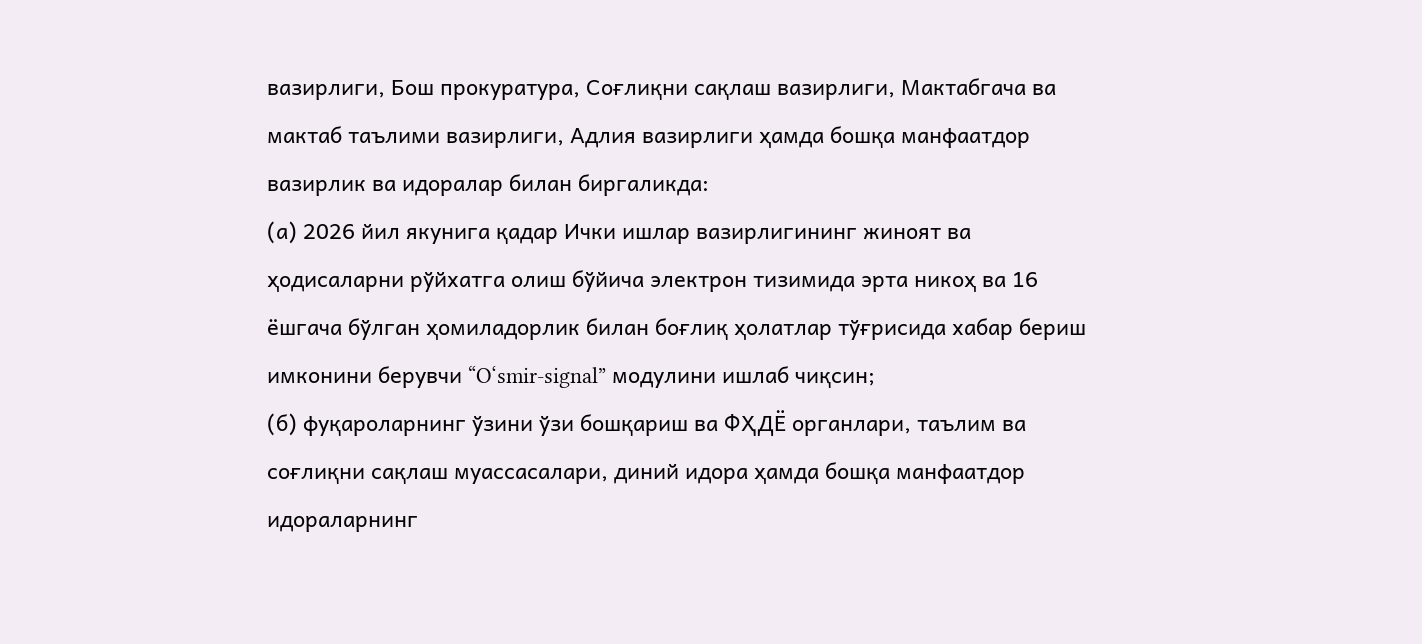вазирлиги, Бош прокуратура, Соғлиқни сақлаш вазирлиги, Мактабгача ва мактаб таълими вазирлиги, Адлия вазирлиги ҳамда бошқа манфаатдор вазирлик ва идоралар билан биргаликда:
(а) 2026 йил якунига қадар Ички ишлар вазирлигининг жиноят ва ҳодисаларни рўйхатга олиш бўйича электрон тизимида эрта никоҳ ва 16 ёшгача бўлган ҳомиладорлик билан боғлиқ ҳолатлар тўғрисида хабар бериш имконини берувчи “O‘smir-signal” модулини ишлаб чиқсин;
(б) фуқароларнинг ўзини ўзи бошқариш ва ФҲДЁ органлари, таълим ва соғлиқни сақлаш муассасалари, диний идора ҳамда бошқа манфаатдор идораларнинг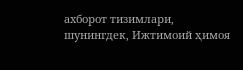ахборот тизимлари, шунингдек, Ижтимоий ҳимоя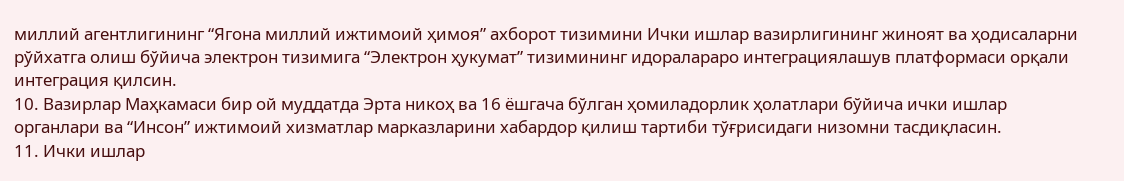миллий агентлигининг “Ягона миллий ижтимоий ҳимоя” ахборот тизимини Ички ишлар вазирлигининг жиноят ва ҳодисаларни рўйхатга олиш бўйича электрон тизимига “Электрон ҳукумат” тизимининг идоралараро интеграциялашув платформаси орқали интеграция қилсин.
10. Вазирлар Маҳкамаси бир ой муддатда Эрта никоҳ ва 16 ёшгача бўлган ҳомиладорлик ҳолатлари бўйича ички ишлар органлари ва “Инсон” ижтимоий хизматлар марказларини хабардор қилиш тартиби тўғрисидаги низомни тасдиқласин.
11. Ички ишлар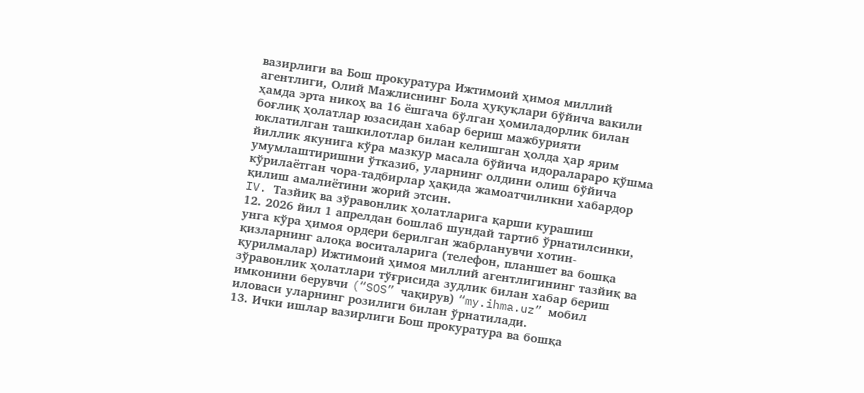вазирлиги ва Бош прокуратура Ижтимоий ҳимоя миллий агентлиги, Олий Мажлиснинг Бола ҳуқуқлари бўйича вакили ҳамда эрта никоҳ ва 16 ёшгача бўлган ҳомиладорлик билан боғлиқ ҳолатлар юзасидан хабар бериш мажбурияти юклатилган ташкилотлар билан келишган ҳолда ҳар ярим йиллик якунига кўра мазкур масала бўйича идоралараро қўшма умумлаштиришни ўтказиб, уларнинг олдини олиш бўйича кўрилаётган чора-тадбирлар ҳақида жамоатчиликни хабардор қилиш амалиётини жорий этсин.
IV. Тазйиқ ва зўравонлик ҳолатларига қарши курашиш
12. 2026 йил 1 апрелдан бошлаб шундай тартиб ўрнатилсинки, унга кўра ҳимоя ордери берилган жабрланувчи хотин-қизларнинг алоқа воситаларига (телефон, планшет ва бошқа қурилмалар) Ижтимоий ҳимоя миллий агентлигининг тазйиқ ва зўравонлик ҳолатлари тўғрисида зудлик билан хабар бериш имконини берувчи (“SOS” чақирув) “my.ihma.uz” мобил иловаси уларнинг розилиги билан ўрнатилади.
13. Ички ишлар вазирлиги Бош прокуратура ва бошқа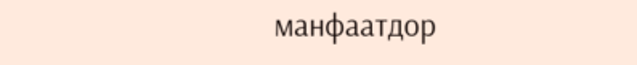манфаатдор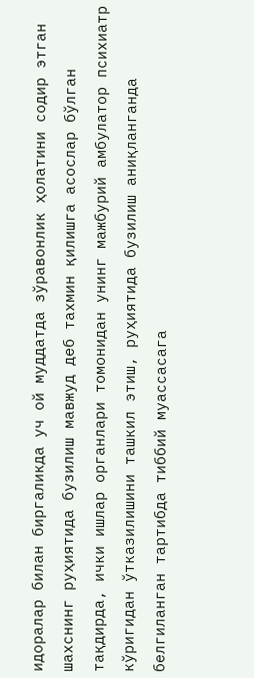идоралар билан биргаликда уч ой муддатда зўравонлик ҳолатини содир этган шахснинг руҳиятида бузилиш мавжуд деб тахмин қилишга асослар бўлган тақдирда, ички ишлар органлари томонидан унинг мажбурий амбулатор психиатр кўригидан ўтказилишини ташкил этиш, руҳиятида бузилиш аниқланганда белгиланган тартибда тиббий муассасага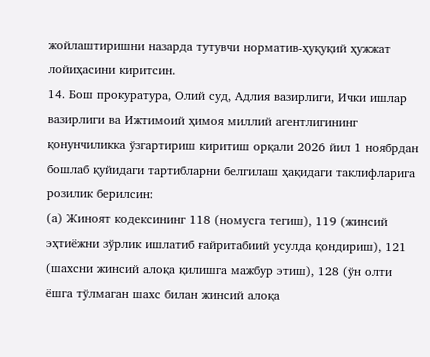жойлаштиришни назарда тутувчи норматив-ҳуқуқий ҳужжат лойиҳасини киритсин.
14. Бош прокуратура, Олий суд, Адлия вазирлиги, Ички ишлар вазирлиги ва Ижтимоий ҳимоя миллий агентлигининг қонунчиликка ўзгартириш киритиш орқали 2026 йил 1 ноябрдан бошлаб қуйидаги тартибларни белгилаш ҳақидаги таклифларига розилик берилсин:
(а) Жиноят кодексининг 118 (номусга тегиш), 119 (жинсий эҳтиёжни зўрлик ишлатиб ғайритабиий усулда қондириш), 121 (шахсни жинсий алоқа қилишга мажбур этиш), 128 (ўн олти ёшга тўлмаган шахс билан жинсий алоқа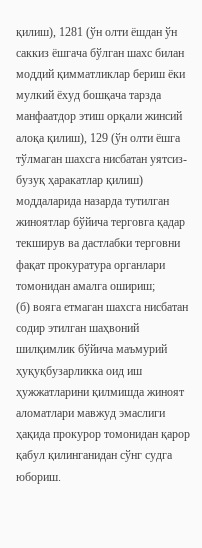қилиш), 1281 (ўн олти ёшдан ўн саккиз ёшгача бўлган шахс билан моддий қимматликлар бериш ёки мулкий ёхуд бошқача тарзда манфаатдор этиш орқали жинсий алоқа қилиш), 129 (ўн олти ёшга тўлмаган шахсга нисбатан уятсиз-бузуқ ҳаракатлар қилиш) моддаларида назарда тутилган жиноятлар бўйича терговга қадар текширув ва дастлабки терговни фақат прокуратура органлари томонидан амалга ошириш;
(б) вояга етмаган шахсга нисбатан содир этилган шаҳвоний шилқимлик бўйича маъмурий ҳуқуқбузарликка оид иш ҳужжатларини қилмишда жиноят аломатлари мавжуд эмаслиги ҳақида прокурор томонидан қарор қабул қилинганидан сўнг судга юбориш.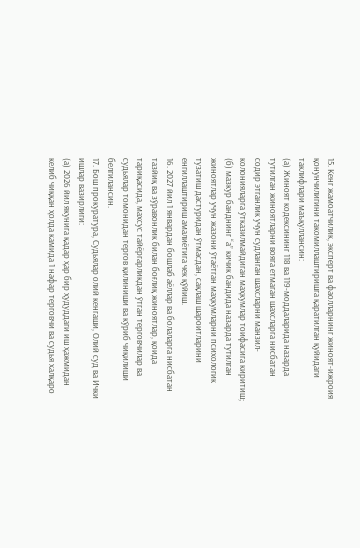15. Кенг жамоатчилик, эксперт ва фаолларнинг жиноят-ижроия қонунчилигини такомиллаштиришга қаратилган қуйидаги таклифлари маъқуллансин:
(а) Жиноят кодексининг 118 ва 119-моддаларида назарда тутилган жиноятларни вояга етмаган шахсларга нисбатан содир этганлик учун судланган шахсларни манзил-колонияларга ўтказилмайдиган маҳкумлар тоифасига киритиш;
(б) мазкур банднинг “а” кичик бандида назарда тутилган жиноятлар учун жазони ўтаётган маҳкумларни психологик тузатиш дастуридан ўтмасдан, сақлаш шароитларини енгиллаштириш амалиётига чек қўйиш.
16. 2027 йил 1 январдан бошлаб аёллар ва болаларга нисбатан тазйиқ ва зўравонлик билан боғлиқ жиноятлар, қоида тариқасида, махсус тайёргарликдан ўтган терговчилар ва судьялар томонидан тергов қилиниши ва кўриб чиқилиши белгилансин.
17. Бош прокуратура, Судьялар олий кенгаши, Олий суд ва Ички ишлар вазирлиги:
(а) 2026 йил якунига қадар ҳар бир ҳудуддаги иш ҳажмидан келиб чиққан ҳолда камида 1 нафар терговчи ва судья халқаро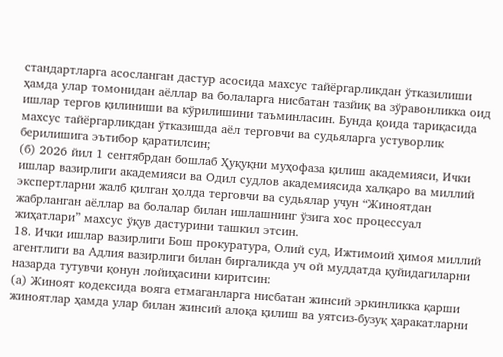стандартларга асосланган дастур асосида махсус тайёргарликдан ўтказилиши ҳамда улар томонидан аёллар ва болаларга нисбатан тазйиқ ва зўравонликка оид ишлар тергов қилиниши ва кўрилишини таъминласин. Бунда қоида тариқасида махсус тайёргарликдан ўтказишда аёл терговчи ва судьяларга устуворлик берилишига эътибор қаратилсин;
(б) 2026 йил 1 сентябрдан бошлаб Ҳуқуқни муҳофаза қилиш академияси, Ички ишлар вазирлиги академияси ва Одил судлов академиясида халқаро ва миллий экспертларни жалб қилган ҳолда терговчи ва судьялар учун “Жиноятдан жабрланган аёллар ва болалар билан ишлашнинг ўзига хос процессуал жиҳатлари” махсус ўқув дастурини ташкил этсин.
18. Ички ишлар вазирлиги Бош прокуратура, Олий суд, Ижтимоий ҳимоя миллий агентлиги ва Адлия вазирлиги билан биргаликда уч ой муддатда қуйидагиларни назарда тутувчи қонун лойиҳасини киритсин:
(а) Жиноят кодексида вояга етмаганларга нисбатан жинсий эркинликка қарши жиноятлар ҳамда улар билан жинсий алоқа қилиш ва уятсиз-бузуқ ҳаракатларни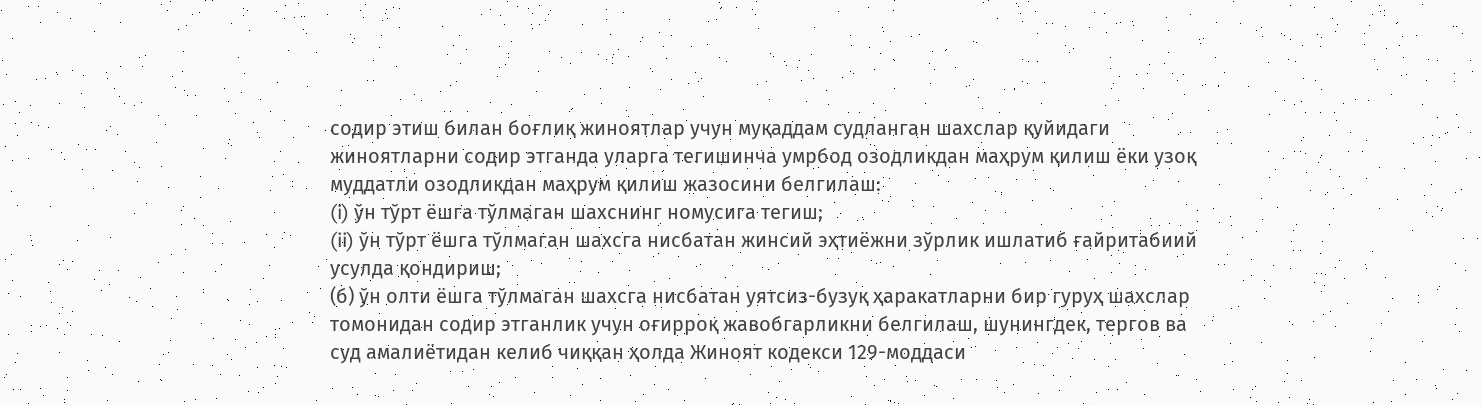содир этиш билан боғлиқ жиноятлар учун муқаддам судланган шахслар қуйидаги жиноятларни содир этганда уларга тегишинча умрбод озодликдан маҳрум қилиш ёки узоқ муддатли озодликдан маҳрум қилиш жазосини белгилаш:
(i) ўн тўрт ёшга тўлмаган шахснинг номусига тегиш;
(ii) ўн тўрт ёшга тўлмаган шахсга нисбатан жинсий эҳтиёжни зўрлик ишлатиб ғайритабиий усулда қондириш;
(б) ўн олти ёшга тўлмаган шахсга нисбатан уятсиз-бузуқ ҳаракатларни бир гуруҳ шахслар томонидан содир этганлик учун оғирроқ жавобгарликни белгилаш, шунингдек, тергов ва суд амалиётидан келиб чиққан ҳолда Жиноят кодекси 129-моддаси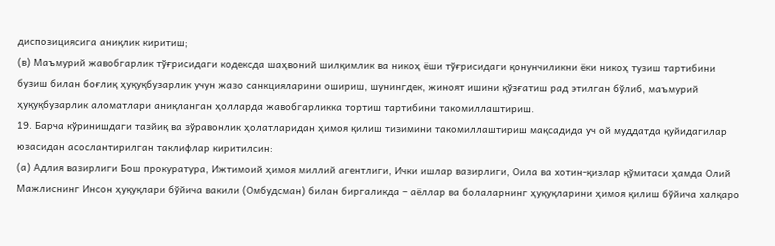диспозициясига аниқлик киритиш;
(в) Маъмурий жавобгарлик тўғрисидаги кодексда шаҳвоний шилқимлик ва никоҳ ёши тўғрисидаги қонунчиликни ёки никоҳ тузиш тартибини бузиш билан боғлиқ ҳуқуқбузарлик учун жазо санкцияларини ошириш, шунингдек, жиноят ишини қўзғатиш рад этилган бўлиб, маъмурий ҳуқуқбузарлик аломатлари аниқланган ҳолларда жавобгарликка тортиш тартибини такомиллаштириш.
19. Барча кўринишдаги тазйиқ ва зўравонлик ҳолатларидан ҳимоя қилиш тизимини такомиллаштириш мақсадида уч ой муддатда қуйидагилар юзасидан асослантирилган таклифлар киритилсин:
(а) Адлия вазирлиги Бош прокуратура, Ижтимоий ҳимоя миллий агентлиги, Ички ишлар вазирлиги, Оила ва хотин-қизлар қўмитаси ҳамда Олий Мажлиснинг Инсон ҳуқуқлари бўйича вакили (Омбудсман) билан биргаликда – аёллар ва болаларнинг ҳуқуқларини ҳимоя қилиш бўйича халқаро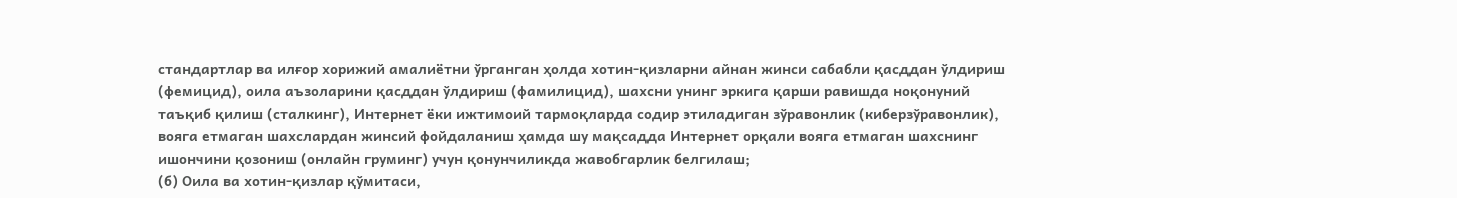стандартлар ва илғор хорижий амалиётни ўрганган ҳолда хотин-қизларни айнан жинси сабабли қасддан ўлдириш (фемицид), оила аъзоларини қасддан ўлдириш (фамилицид), шахсни унинг эркига қарши равишда ноқонуний таъқиб қилиш (сталкинг), Интернет ёки ижтимоий тармоқларда содир этиладиган зўравонлик (киберзўравонлик), вояга етмаган шахслардан жинсий фойдаланиш ҳамда шу мақсадда Интернет орқали вояга етмаган шахснинг ишончини қозониш (онлайн груминг) учун қонунчиликда жавобгарлик белгилаш;
(б) Оила ва хотин-қизлар қўмитаси,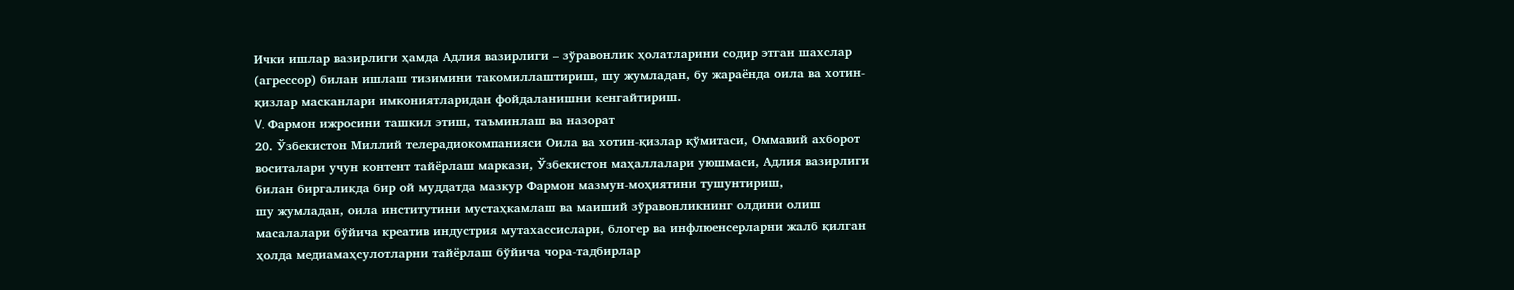Ички ишлар вазирлиги ҳамда Адлия вазирлиги – зўравонлик ҳолатларини содир этган шахслар (агрессор) билан ишлаш тизимини такомиллаштириш, шу жумладан, бу жараёнда оила ва хотин-қизлар масканлари имкониятларидан фойдаланишни кенгайтириш.
V. Фармон ижросини ташкил этиш, таъминлаш ва назорат
20. Ўзбекистон Миллий телерадиокомпанияси Оила ва хотин-қизлар қўмитаси, Оммавий ахборот воситалари учун контент тайёрлаш маркази, Ўзбекистон маҳаллалари уюшмаси, Адлия вазирлиги билан биргаликда бир ой муддатда мазкур Фармон мазмун-моҳиятини тушунтириш,
шу жумладан, оила институтини мустаҳкамлаш ва маиший зўравонликнинг олдини олиш масалалари бўйича креатив индустрия мутахассислари, блогер ва инфлюенсерларни жалб қилган ҳолда медиамаҳсулотларни тайёрлаш бўйича чора-тадбирлар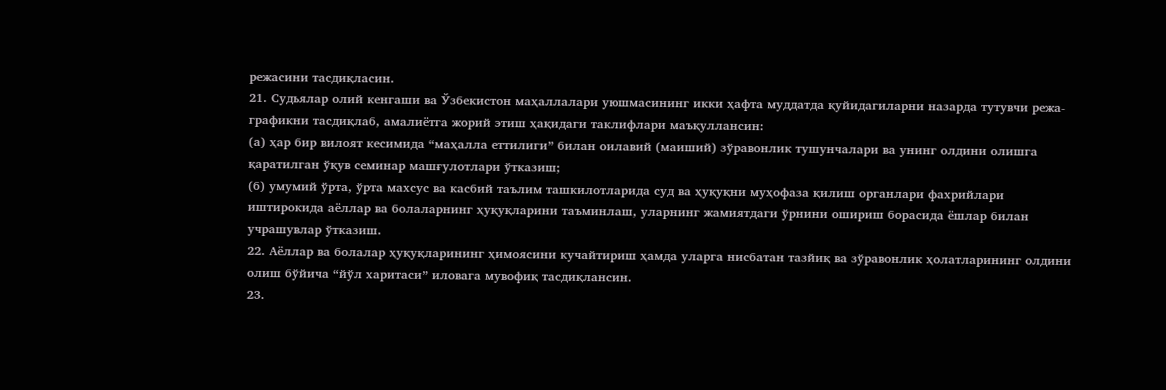режасини тасдиқласин.
21. Судьялар олий кенгаши ва Ўзбекистон маҳаллалари уюшмасининг икки ҳафта муддатда қуйидагиларни назарда тутувчи режа-графикни тасдиқлаб, амалиётга жорий этиш ҳақидаги таклифлари маъқуллансин:
(а) ҳар бир вилоят кесимида “маҳалла еттилиги” билан оилавий (маиший) зўравонлик тушунчалари ва унинг олдини олишга қаратилган ўқув семинар машғулотлари ўтказиш;
(б) умумий ўрта, ўрта махсус ва касбий таълим ташкилотларида суд ва ҳуқуқни муҳофаза қилиш органлари фахрийлари иштирокида аёллар ва болаларнинг ҳуқуқларини таъминлаш, уларнинг жамиятдаги ўрнини ошириш борасида ёшлар билан учрашувлар ўтказиш.
22. Аёллар ва болалар ҳуқуқларининг ҳимоясини кучайтириш ҳамда уларга нисбатан тазйиқ ва зўравонлик ҳолатларининг олдини олиш бўйича “йўл харитаси” иловага мувофиқ тасдиқлансин.
23.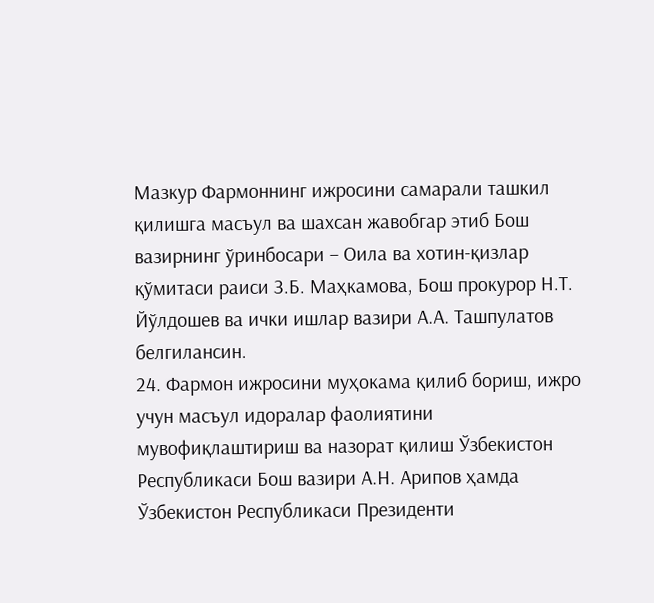Мазкур Фармоннинг ижросини самарали ташкил қилишга масъул ва шахсан жавобгар этиб Бош вазирнинг ўринбосари – Оила ва хотин-қизлар қўмитаси раиси З.Б. Маҳкамова, Бош прокурор Н.Т. Йўлдошев ва ички ишлар вазири А.А. Ташпулатов белгилансин.
24. Фармон ижросини муҳокама қилиб бориш, ижро учун масъул идоралар фаолиятини мувофиқлаштириш ва назорат қилиш Ўзбекистон Республикаси Бош вазири А.Н. Арипов ҳамда Ўзбекистон Республикаси Президенти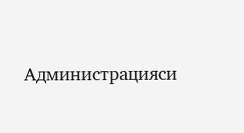Администрацияси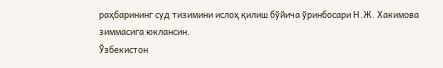раҳбарининг суд тизимини ислоҳ қилиш бўйича ўринбосари Н.Ж. Хакимова зиммасига юклансин.
Ўзбекистон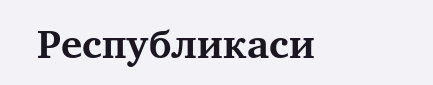Республикаси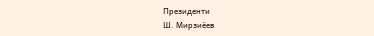Президенти
Ш. Мирзиёев